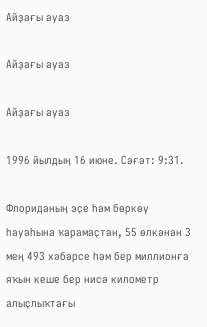Айҙағы ауаз

Айҙағы ауаз

Айҙағы ауаз

1996 йылдың 16 июне. Сәғәт: 9:31.

Флориданың эҫе һәм бөркөү һауаһына ҡарамаҫтан, 55 өлкәнән 3 мең 493 хәбәрсе һәм бер миллионға яҡын кеше бер нисә километр алыҫлыҡтағы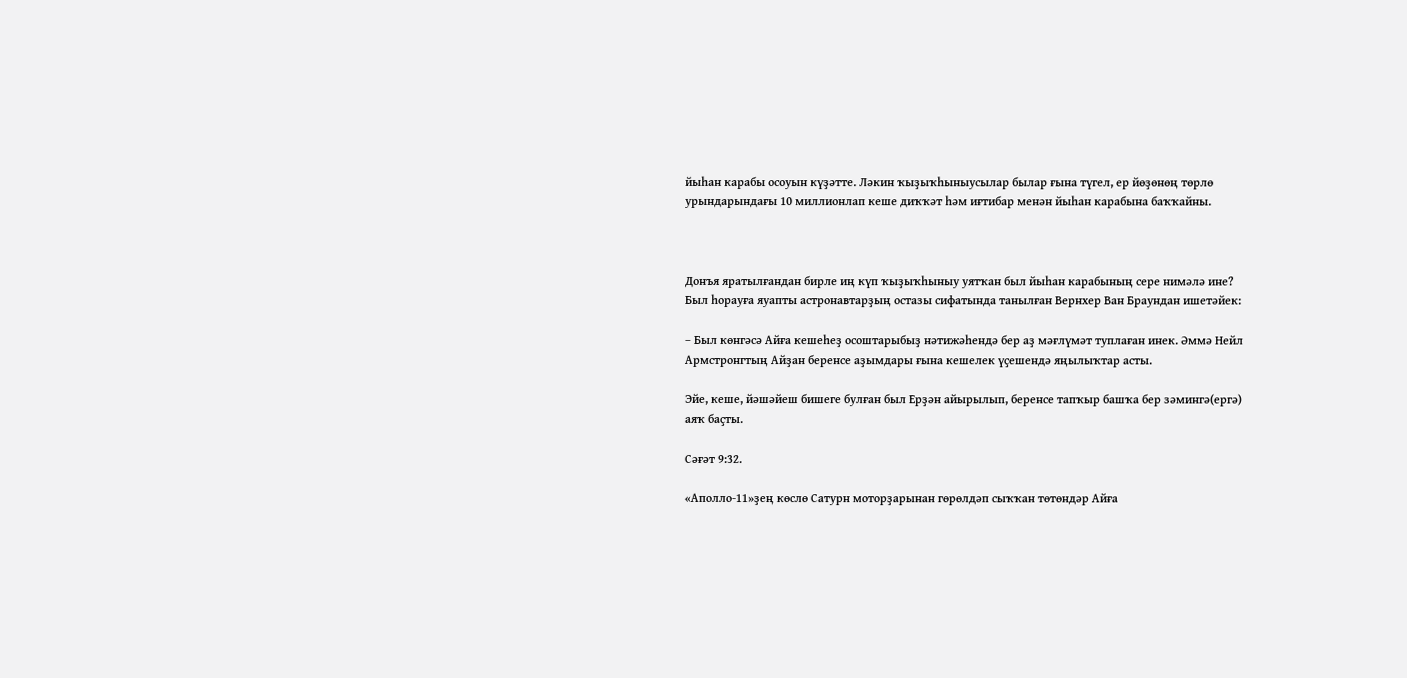йыһан карабы осоуын күҙәтте. Ләкин ҡыҙыҡһыныусылар былар ғына түгел, ер йөҙөнөң төрлө урындарындағы 10 миллионлап кеше диҡҡәт һәм иғтибар менән йыһан карабына баҡҡайны.



Донъя яратылғандан бирле иң күп ҡыҙыҡһыныу уятҡан был йыһан карабының сере нимәлә ине? Был һорауға яуапты астронавтарҙың остазы сифатында танылған Вернхер Ван Браундан ишетәйек:

– Был көнгәсә Айға кешеһеҙ осоштарыбыҙ нәтижәһендә бер аҙ мәғлүмәт туплаған инек. Әммә Нейл Армстронгтың Айҙан беренсе аҙымдары ғына кешелек үҫешендә яңылыҡтар асты.

Эйе, кеше, йәшәйеш бишеге булған был Ерҙән айырылып, беренсе тапҡыр башҡа бер зәмингә(ергә) аяҡ баҫты.

Сәғәт 9:32.

«Аполло-11»ҙең көслө Сатурн моторҙарынан гөрөлдәп сыҡҡан төтөндәр Айға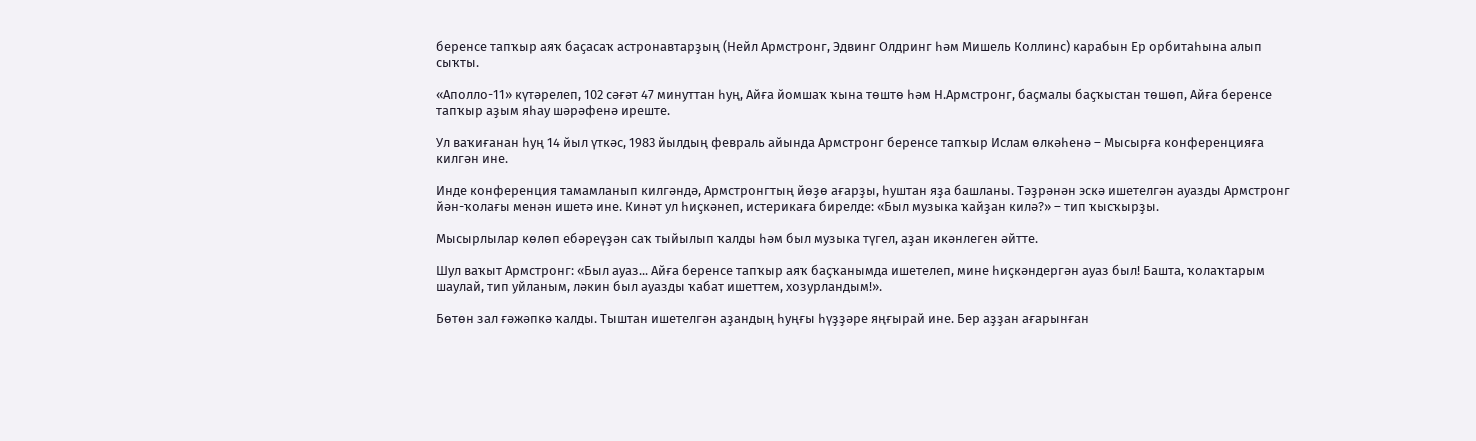беренсе тапҡыр аяҡ баҫасаҡ астронавтарҙың (Нейл Армстронг, Эдвинг Олдринг һәм Мишель Коллинс) карабын Ер орбитаһына алып сыҡты.

«Аполло-11» күтәрелеп, 102 сәғәт 47 минуттан һуң, Айға йомшаҡ ҡына төштө һәм Н.Армстронг, баҫмалы баҫҡыстан төшөп, Айға беренсе тапҡыр аҙым яһау шәрәфенә иреште.

Ул ваҡиғанан һуң 14 йыл үткәс, 1983 йылдың февраль айында Армстронг беренсе тапҡыр Ислам өлкәһенә – Мысырға конференцияға килгән ине.

Инде конференция тамамланып килгәндә, Армстронгтың йөҙө ағарҙы, һуштан яҙа башланы. Тәҙрәнән эскә ишетелгән ауазды Армстронг йән-ҡолағы менән ишетә ине. Кинәт ул һиҫкәнеп, истерикаға бирелде: «Был музыка ҡайҙан килә?» – тип ҡысҡырҙы.

Мысырлылар көлөп ебәреүҙән саҡ тыйылып ҡалды һәм был музыка түгел, аҙан икәнлеген әйтте.

Шул ваҡыт Армстронг: «Был ауаз... Айға беренсе тапҡыр аяҡ баҫҡанымда ишетелеп, мине һиҫкәндергән ауаз был! Башта, ҡолаҡтарым шаулай, тип уйланым, ләкин был ауазды ҡабат ишеттем, хозурландым!».

Бөтөн зал ғәжәпкә ҡалды. Тыштан ишетелгән аҙандың һуңғы һүҙҙәре яңғырай ине. Бер аҙҙан ағарынған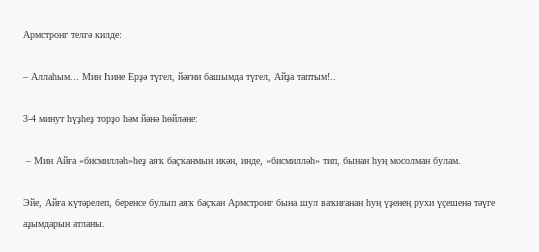Армстронг телгә килде:

– Аллаһым... Мин Һине Ерҙә түгел, йәғни башымда түгел, Айҙа таптым!..

3-4 минут һүҙһеҙ торҙо һәм йәнә һөйләне:

 – Мин Айға «бисмилләһ»һеҙ аяҡ баҫҡанмын икән, инде, «бисмилләһ» тип, бынан һуң мосолман булам.

Эйе, Айға күтәрелеп, беренсе булып аяҡ баҫҡан Армстронг бына шул ваҡиғанан һуң үҙенең рухи үҫешенә тәүге аҙымдарын атланы.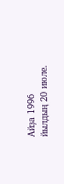Айҙа 1996 йылдың 20 июле.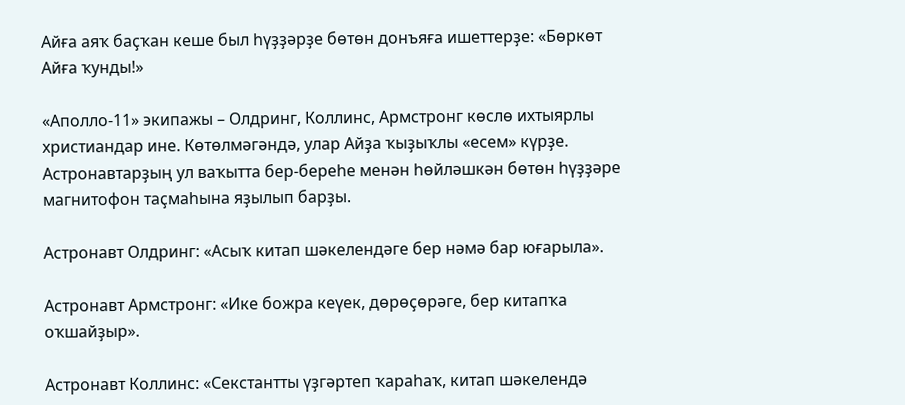Айға аяҡ баҫҡан кеше был һүҙҙәрҙе бөтөн донъяға ишеттерҙе: «Бөркөт Айға ҡунды!»

«Аполло-11» экипажы – Олдринг, Коллинс, Армстронг көслө ихтыярлы христиандар ине. Көтөлмәгәндә, улар Айҙа ҡыҙыҡлы «есем» күрҙе. Астронавтарҙың ул ваҡытта бер-береһе менән һөйләшкән бөтөн һүҙҙәре магнитофон таҫмаһына яҙылып барҙы.

Астронавт Олдринг: «Асыҡ китап шәкелендәге бер нәмә бар юғарыла».

Астронавт Армстронг: «Ике божра кеүек, дөрөҫөрәге, бер китапҡа оҡшайҙыр».

Астронавт Коллинс: «Секстантты үҙгәртеп ҡараһаҡ, китап шәкелендә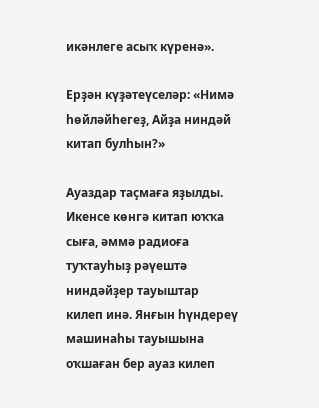икәнлеге асыҡ күренә».

Ерҙән күҙәтеүселәр: «Нимә һөйләйһегеҙ, Айҙа ниндәй китап булһын?»

Ауаздар таҫмаға яҙылды. Икенсе көнгә китап юҡҡа сыға, әммә радиоға туҡтауһыҙ рәүештә ниндәйҙер тауыштар килеп инә. Янғын һүндереү машинаһы тауышына оҡшаған бер ауаз килеп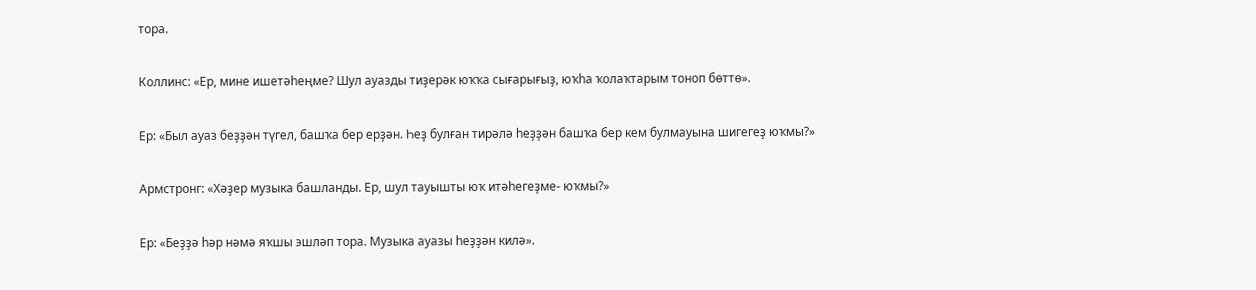тора.

Коллинс: «Ер, мине ишетәһеңме? Шул ауазды тиҙерәк юҡҡа сығарығыҙ, юҡһа ҡолаҡтарым тоноп бөттө».

Ер: «Был ауаз беҙҙән түгел, башҡа бер ерҙән. Һеҙ булған тирәлә һеҙҙән башҡа бер кем булмауына шигегеҙ юҡмы?»

Армстронг: «Хәҙер музыка башланды. Ер, шул тауышты юҡ итәһегеҙме- юҡмы?»

Ер: «Беҙҙә һәр нәмә яҡшы эшләп тора. Музыка ауазы һеҙҙән килә».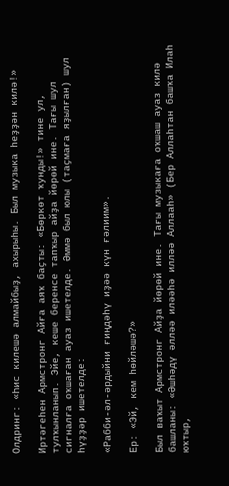Олдринг: «Һис килешә алмайбыҙ, ахырыһы. Был музыка һеҙҙән килә!»

Иртәгеһен Армстронг Айға аяҡ баҫты: «Бөркөт ҡунды!» тине ул, тулҡынланып. Эйе, кеше беренсе тапҡыр айҙа йөрөй ине. Тағы шул сигналға оҡшаған ауаз ишетелде. Әммә был юлы (таҫмаға яҙылған) шул һүҙҙәр ишетелде:

«Рабби-әл-әрдыйни ғиңдәһү иҙәә күн ғәлиим».

Ер: «Эй, кем һөйләшә?»

Был ваҡыт Армстронг Айҙа йөрөй ине. Тағы музыкаға оҡшаш ауаз килә башланы: «Әшһәдү әлләә иләәһә илләә Аллааһ» (Бер Аллаһтан башҡа Илаһ юҡтыр,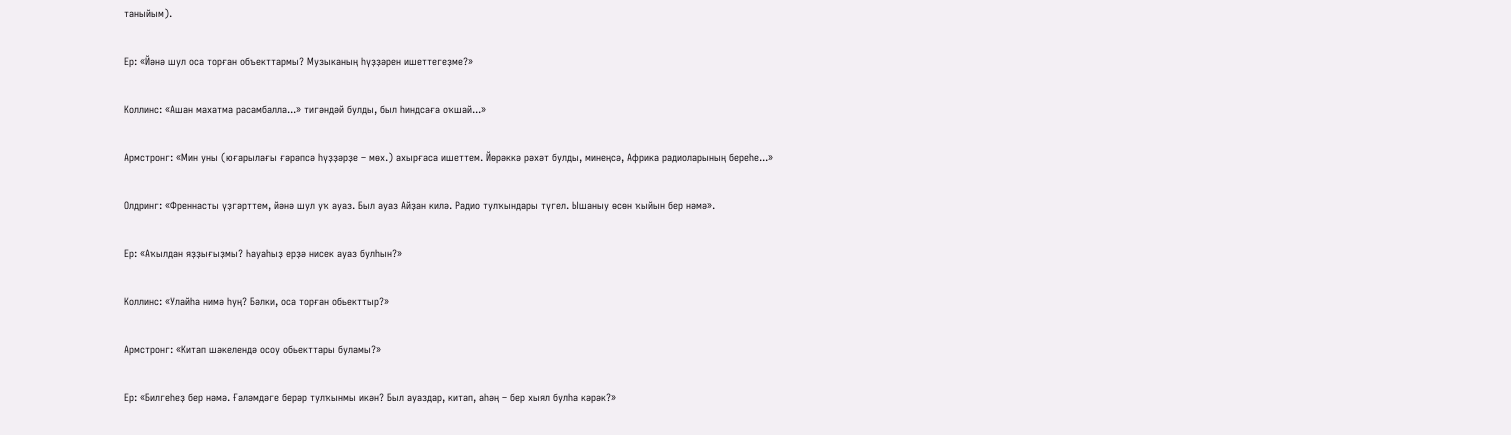таныйым).

Ер: «Йәнә шул оса торған объекттармы? Музыканың һүҙҙәрен ишеттегеҙме?»

Коллинс: «Ашан махатма расамбалла...» тигәндәй булды, был һиндсаға оҡшай...»

Армстронг: «Мин уны (юғарылағы ғәрәпсә һүҙҙәрҙе – мөх.) ахырғаса ишеттем. Йөрәккә рәхәт булды, минеңсә, Африка радиоларының береһе...»

Олдринг: «Френнасты үҙгәрттем, йәнә шул уҡ ауаз. Был ауаз Айҙан килә. Радио тулҡындары түгел. Ышаныу өсөн ҡыйын бер нәмә».

Ер: «Аҡылдан яҙҙығыҙмы? Һауаһыҙ ерҙә нисек ауаз булһын?»

Коллинс: «Улайһа нимә һуң? Бәлки, оса торған обьекттыр?»

Армстронг: «Китап шәкелендә осоу обьекттары буламы?»

Ер: «Билгеһеҙ бер нәмә. Ғаләмдәге берәр тулҡынмы икән? Был ауаздар, китап, аһәң – бер хыял булһа кәрәк?»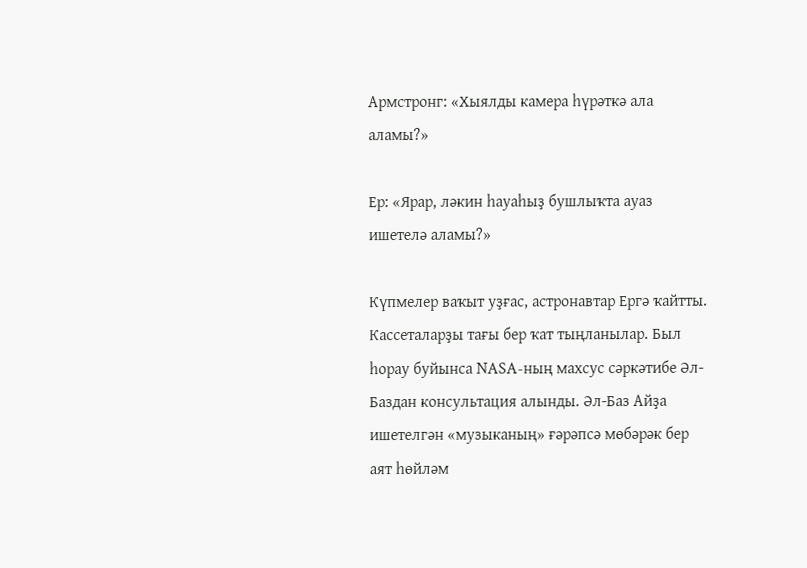Армстронг: «Хыялды камера һүрәткә ала аламы?»

Ер: «Ярар, ләкин һауаһыҙ бушлыҡта ауаз ишетелә аламы?»

Күпмелер ваҡыт уҙғас, астронавтар Ергә ҡайтты. Кассеталарҙы тағы бер ҡат тыңланылар. Был һорау буйынса NASA-ның махсус сәркәтибе Әл-Баздан консультация алынды. Әл-Баз Айҙа ишетелгән «музыканың» ғәрәпсә мөбәрәк бер аят һөйләм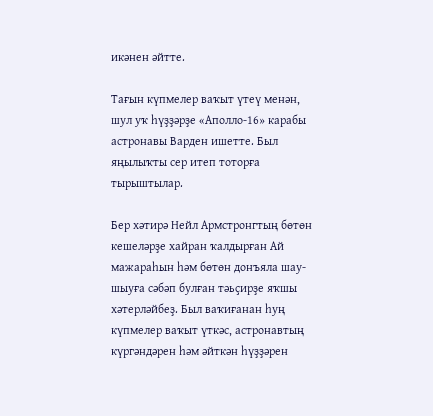икәнен әйтте.

Тағын күпмелер ваҡыт үтеү менән, шул уҡ һүҙҙәрҙе «Аполло-16» карабы астронавы Варден ишетте. Был яңылыҡты сер итеп тоторға тырыштылар.

Бер хәтирә Нейл Армстронгтың бөтөн кешеләрҙе хайран ҡалдырған Ай мажараһын һәм бөтөн донъяла шау-шыуға сәбәп булған тәьҫирҙе яҡшы хәтерләйбеҙ. Был ваҡиғанан һуң күпмелер ваҡыт үткәс, астронавтың күргәндәрен һәм әйткән һүҙҙәрен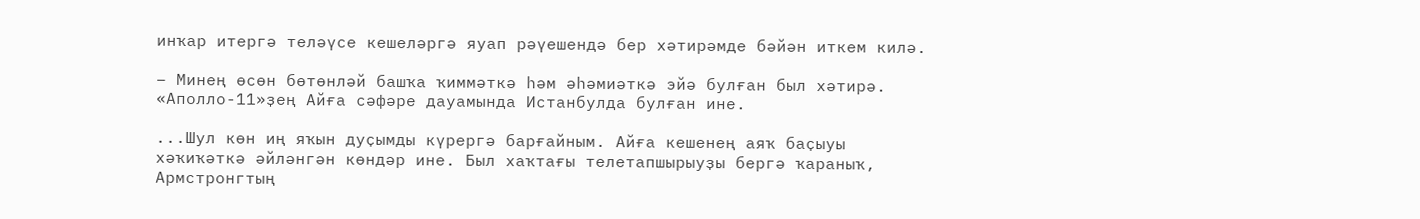инҡар итергә теләүсе кешеләргә яуап рәүешендә бер хәтирәмде бәйән иткем килә.

– Минең өсөн бөтөнләй башҡа ҡиммәткә һәм әһәмиәткә эйә булған был хәтирә. «Аполло-11»ҙең Айға сәфәре дауамында Истанбулда булған ине.

...Шул көн иң яҡын дуҫымды күрергә барғайным. Айға кешенең аяҡ баҫыуы хәҡиҡәткә әйләнгән көндәр ине. Был хаҡтағы телетапшырыуҙы бергә ҡараныҡ, Армстронгтың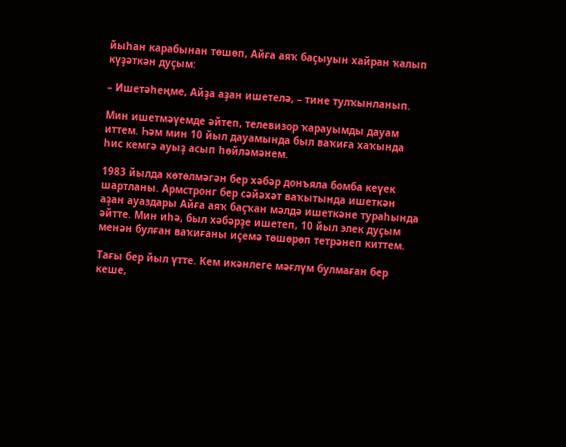йыһан карабынан төшөп, Айға аяҡ баҫыуын хайран ҡалып күҙәткән дуҫым:

– Ишетәһеңме, Айҙа аҙан ишетелә, – тине тулҡынланып.

Мин ишетмәүемде әйтеп, телевизор ҡарауымды дауам иттем. Һәм мин 10 йыл дауамында был ваҡиға хаҡында һис кемгә ауыҙ асып һөйләмәнем.

1983 йылда көтөлмәгән бер хәбәр донъяла бомба кеүек шартланы. Армстронг бер сәйәхәт ваҡытында ишеткән аҙан ауаздары Айға аяҡ баҫҡан мәлдә ишеткәне тураһында әйтте. Мин иһә, был хәбәрҙе ишетеп, 10 йыл элек дуҫым менән булған ваҡиғаны иҫемә төшөрөп тетрәнеп киттем.

Тағы бер йыл үтте. Кем икәнлеге мәғлүм булмаған бер кеше,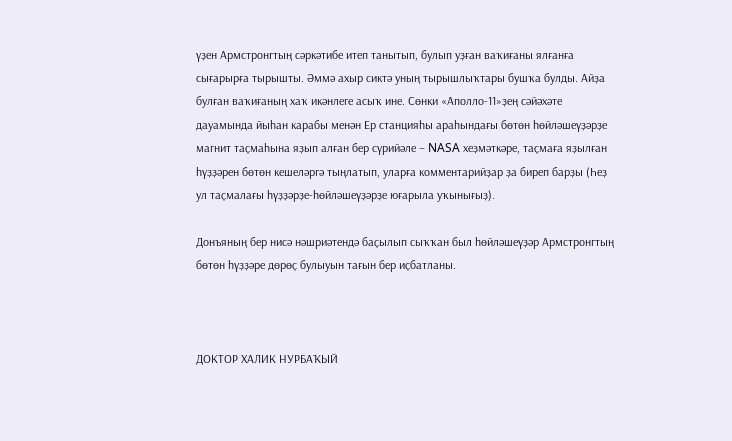үҙен Армстронгтың сәркәтибе итеп танытып, булып уҙған ваҡиғаны ялғанға сығарырға тырышты. Әммә ахыр сиктә уның тырышлыҡтары бушҡа булды. Айҙа булған ваҡиғаның хаҡ икәнлеге асыҡ ине. Сөнки «Аполло-11»ҙең сәйәхәте дауамында йыһан карабы менән Ер станцияһы араһындағы бөтөн һөйләшеүҙәрҙе магнит таҫмаһына яҙып алған бер сүрийәле – NASA хеҙмәткәре, таҫмаға яҙылған һүҙҙәрен бөтөн кешеләргә тыңлатып, уларға комментарийҙар ҙа биреп барҙы (Һеҙ ул таҫмалағы һүҙҙәрҙе-һөйләшеүҙәрҙе юғарыла уҡынығыҙ).

Донъяның бер нисә нәшриәтендә баҫылып сыҡҡан был һөйләшеүҙәр Армстронгтың бөтөн һүҙҙәре дөрөҫ булыуын тағын бер иҫбатланы.



ДОКТОР ХАЛИК НУРБАҠЫЙ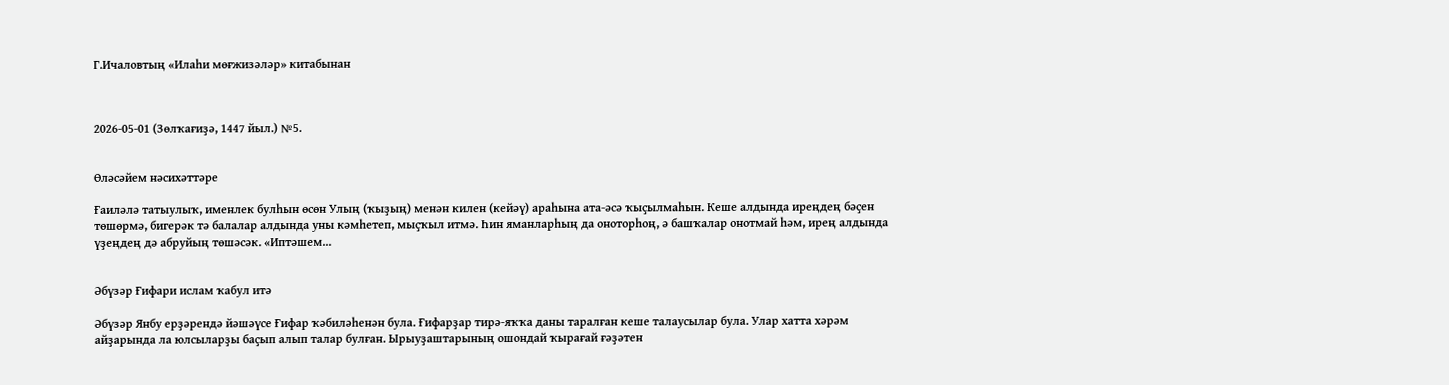Г.Ичаловтың «Илаһи мөғжизәләр» китабынан



2026-05-01 (Зөлҡағиҙә, 1447 йыл.) №5.


Өләсәйем нәсихәттәре

Ғаиләлә татыулыҡ, именлек булһын өсөн Улың (ҡыҙың) менән килен (кейәү) араһына ата-әсә ҡыҫылмаһын. Кеше алдында иреңдең бәҫен төшөрмә, бигерәк тә балалар алдында уны кәмһетеп, мыҫҡыл итмә. Һин яманларһың да оноторһоң, ә башҡалар онотмай һәм, ирең алдында үҙеңдең дә абруйың төшәсәк. «Иптәшем...


Әбүзәр Ғифари ислам ҡабул итә

Әбүзәр Янбу ерҙәрендә йәшәүсе Ғифар ҡәбиләһенән була. Ғифарҙар тирә-яҡҡа даны таралған кеше талаусылар була. Улар хатта хәрәм айҙарында ла юлсыларҙы баҫып алып талар булған. Ырыуҙаштарының ошондай ҡырағай ғәҙәтен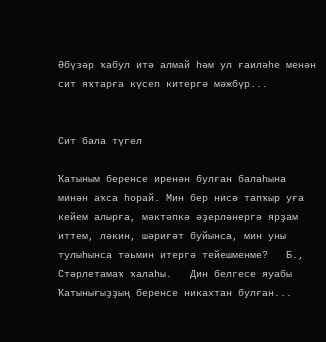Әбүзәр ҡабул итә алмай һәм ул ғаиләһе менән сит яҡтарға күсеп китергә мәжбүр...


Сит бала түгел

Ҡатыным беренсе иренән булған балаһына минән аҡса һорай. Мин бер нисә тапҡыр уға кейем алырға, мәктәпкә әҙерләнергә ярҙам иттем, ләкин, шәриғәт буйынса, мин уны тулыһынса тәьмин итергә тейешменме?   Б., Стәрлетамаҡ ҡалаһы.   Дин белгесе яуабы Ҡатынығыҙҙың беренсе никахтан булған...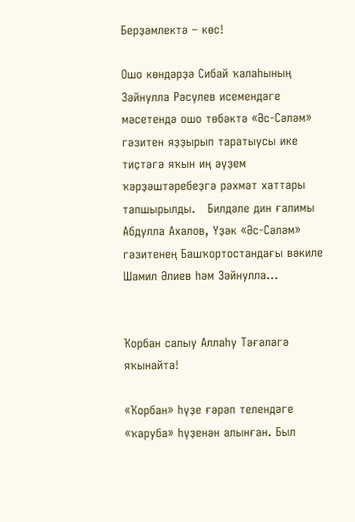Берҙәмлектә – көс!

Ошо көндәрҙә Сибай ҡалаһының Зәйнулла Рәсүлев исемендәге мәсетендә ошо төбәктә «Әс-Сәләм» гәзитен яҙҙырып таратыусы ике тиҫтәгә яҡын иң әүҙем ҡәрҙәштәребеҙгә рәхмәт хаттары тапшырылды.   Билдәле дин ғалимы Абдулла Ахалов, Үҙәк «Әс-Сәләм» гәзитенең Башҡортостандағы вәкиле Шамил Әлиев һәм Зәйнулла...


Ҡорбан салыу Аллаһу Тәғәләгә яҡынайта!

«Ҡорбан» һүҙе ғәрәп телендәге «ҡаруба» һүҙенән алынған. Был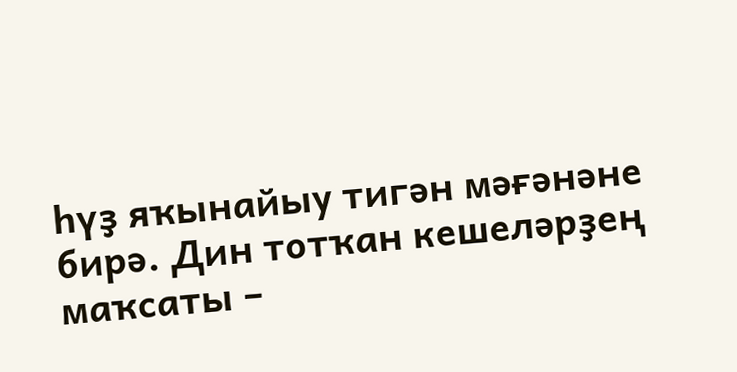һүҙ яҡынайыу тигән мәғәнәне бирә. Дин тотҡан кешеләрҙең маҡсаты –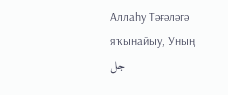Аллаһу Тәғәләгә яҡынайыу, Уның جل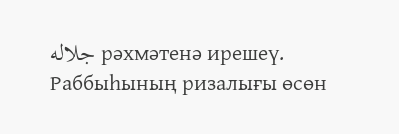جلاله рәхмәтенә ирешеү.   Раббыһының ризалығы өсөн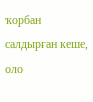ҡорбан салдырған кеше, оло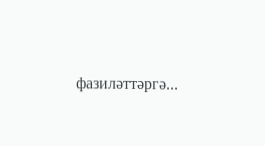фазиләттәргә...